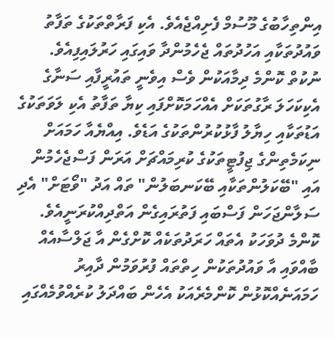އިންތިހާބުގެ މޫސުމް ފެށިއްޖެއެވެ. އެކި ފަރާތްތަކުގެ ތަފާތު ވައުދުތަކާއި އަހުދުތައް ޖެހެމުންދާ ވައިގައި ހަރުލައިފިއެވެ. ނުކުތް ކޮންމެ ދިމާއަކުން ވެސް އިވެނީ ތައުރީފާއި ސަނާގެ އެކިކަހަލަ ރާގުތަކަށް އެއްހަމަކޮށްފައި ކިޔާ ތަފާތު އެކި ލަވަތަކުގެ އަޑުތަކާއި ހިޔާލު ފާޅުކުރުންތަކުގެ އަޑެވެ. އިއްޔެއާ ހަމައަށް ނިކަމެތިންގެ ޖިފުޓީތަކުގެ ކުރިމައްޗަށް އަރަން ފަސްޖެހެމުން އައި "ބޭކަލުންތަކާއި ބޭކަނބަލުން" ތައް އަދު "ވޯޓަށް" އެދި ސަލާންޖަހަން ފަސްބައި ފަތުރައިގެން އަތްދިއްކުރަނީއެވެ.
ކޮންމެ ދުވަހަކު އެތައް ހަރަދުތަކެއް ކޮށްގެން އާ ޖަލްސާއެއް ބާއްވައި އާ ވައުދުތަކުން ހިތްތައް ފުރުވަމުން ދާއިރު ހަމައަނެއްކޮޅުން ކޮންމެރެއަކު އެހެން ބައްދަލު ކުރެއްވުމެއްގައި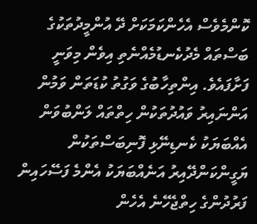ކޮންމެވެސް އެހެންކަމަކަށް ދޭ އުންމީދުތަކުގެ ބަސްތައް މެދުކެނޑުމެއްނެތި އިވެން މިވަނީ ފަށާފައެވެ. އިންތިހާބުގެ ވަގުތު ކުޑަތަން ވަމުން އަންނައިރު ވައުދުތަކުން ހިތްތައް ލަންބުވަން އެއްބަޔަކު ކެނޑިނޭޅި ފޮނިބަސްތަކުން ޔަގީންކަންދޭއިރު އަނެއްބަޔަކު އެންމެ ފަސޭހައިން ފަރުދުންގެ ހިތްޖެހޭނެ އެހެން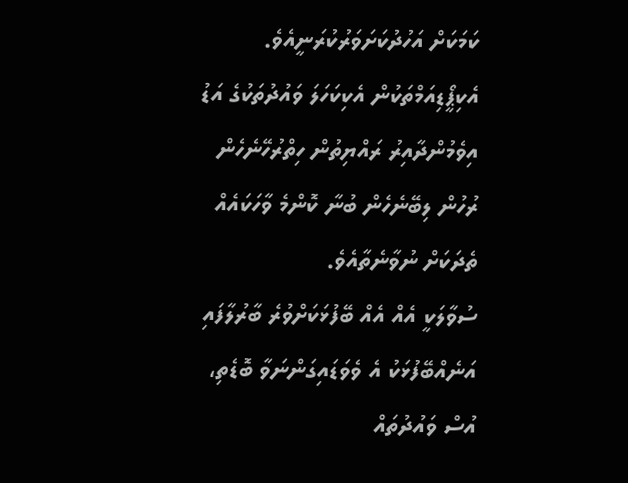ކަމަކަށް އަހުދުކަށަވަރުކުރަނީއެވެ. އެކިޕީޯޑިއަމްތަކުން އެކިކަހަލަ ވައުދުތަކުގެ އަޑު އިވެމުންދާއިރު ރައްޔިތުން ހިތްރުހޭނެހެން ރުހުން ލިބޭނެހެން ބުނާ ކޮންމެ ވާހަކައެއް ތެދަކަށް ނުވާނެތާއެވެ.
ސުވާލަކީ އެއް އެއް ބޭފުޅަކަށްވުރެ ބާރުލާފައި އަނެއްބޭފުޅަކު އެ ވެވަޑައިގަންނަވާ ބޮޑެތި، އުސް ވައުދުތައް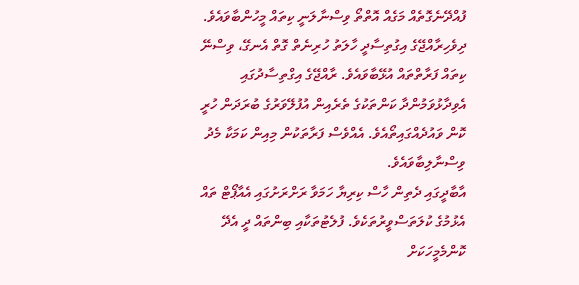ފުއްދޭނެގޮތެއް މަގެއް އޮތްތޯ ވިސްނާލަނީ ކިތައް މީހުންބާވައެވެ. ދިވެހިރާއްޖޭގެ އިގުތިސާދީ ހާލަތު ހުރިނެތް ގޮތް އެނގޭ، ވިސްނޭ ކިތައް ފަރާތްތައް އުޅޭބާވައެވެ. ރާއްޖޭގެ އިގްތިސާދުގައި އެވިދާޅުވަމުންދާ ކަންތަކުގެ ތެރެއިން އުފުލޭވަރުގެ ބުރަދަން ހުރީ ކޮން ވައުދެއްގައިތޯއެވެ. އެއްވެސް ފަރާތަކުން މިއިން ކަމަކާ މެދު ވިސްނާލިބާވައެވެ.
އާބާދީގައި ދެތިން ހާސް ކިރިޔާ ހަމަވާ ރަށްރަށުގައި އެއާޕޯޓް ތައް އެޅުމުގެ ކުލަތަސްވީރުތަކެވެ. ފުލެޓުތަކާއި ބިންތައް ދީ އެދޭ ކޮންމެމީހަކަށް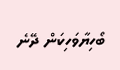ބޯހިޔާވަހިކަން ދޭނެ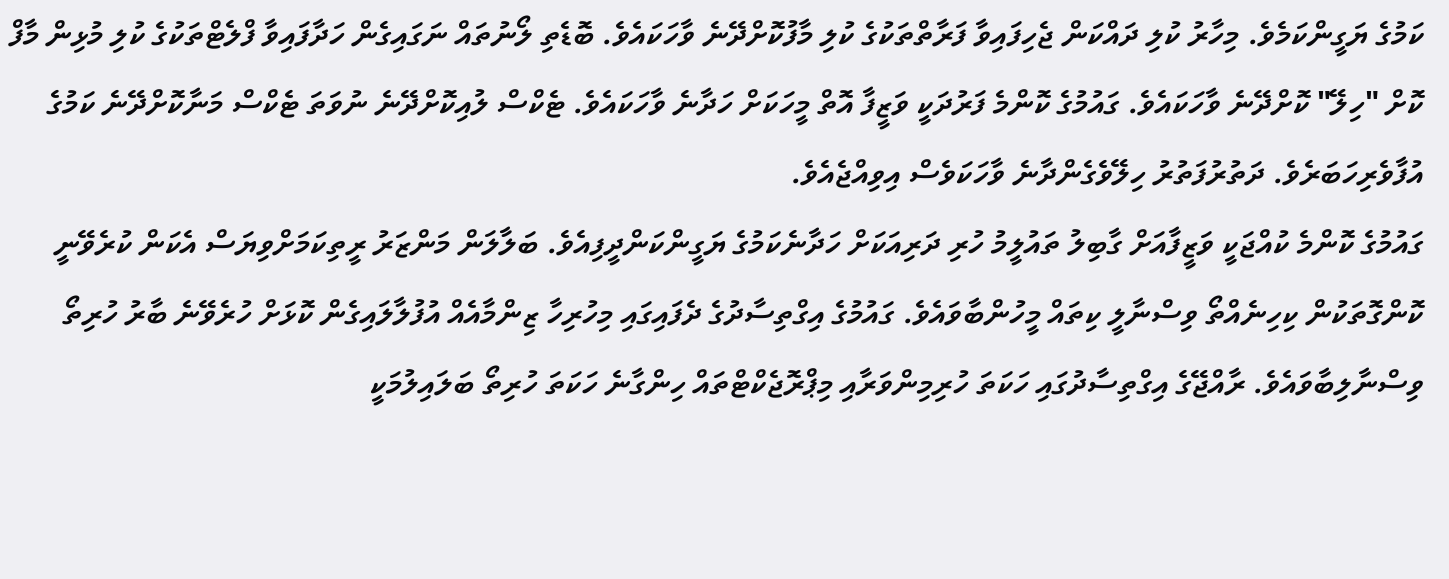ކަމުގެ ޔަގީންކަމެވެ. މިހާރު ކުލި ދައްކަން ޖެހިފައިވާ ފަރާތްތަކުގެ ކުލި މާފުކޮށްދޭނެ ވާހަކައެވެ. ބޮޑެތި ލޯނުތައް ނަގައިގެން ހަދާފައިވާ ފްލެޓްތަކުގެ ކުލި މުޅިން މާފް ކޮށް "ހިލޭ" ކޮށްދޭނެ ވާހަކައެވެ. ގައުމުގެ ކޮންމެ ފަރުދަކީ ވަޒީފާ އޮތް މީހަކަށް ހަދާނެ ވާހަކައެވެ. ޓެކްސް ލުއިކޮށްދޭނެ ނުވަތަ ޓެކްސް މަނާކޮށްދޭނެ ކަމުގެ އުފާވެރިހަބަރެވެ. ދަތުރުފަތުރު ހިލޭވެގެންދާނެ ވާހަކަވެސް އިވިއްޖެއެވެ.
ގައުމުގެ ކޮންމެ ކުއްޖަކީ ވަޒީފާއަށް ގާބިލު ތައުލީމު ހުރި ދަރިއަކަށް ހަދާނެކަމުގެ ޔަގީންކަންދީފިއެވެ. ބަލާލަން މަންޒަރު ރީތިކަމަށްވިޔަސް އެކަން ކުރެވޭނީ ކޮންގޮތަކުން ކިހިނެއްތޯ ވިސްނާލީ ކިތައް މީހުންބާވައެވެ. ގައުމުގެ އިގްތިސާދުގެ ދެފައިގައި މިހުރިހާ ޒިންމާއެއް އުފުލާލައިގެން ކޮޅަށް ހުރެވޭނެ ބާރު ހުރިތޯ ވިސްނާލިބާވައެވެ. ރާއްޖޭގެ އިގްތިސާދުގައި ހަކަތަ ހުރިމިންވަރާއި މިޕްރޮޖެކްޓްތައް ހިންގާނެ ހަކަތަ ހުރިތޯ ބަލައިލުމަކީ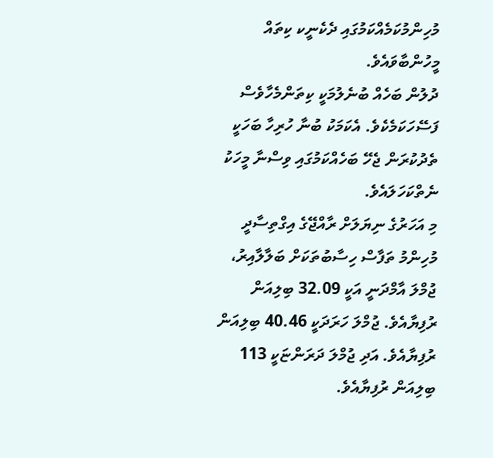މުހިންމުކަމެއްކަމުގައި ދެކެނީކ ކިތައް މީހުންބާވައެވެ.
ދުލުން ބަހެއް ބުނެލުމަކީ ކިތަންމެހާވެސް ފަސޭހަކަމެކެވެ. އެކަމަކު ބުނާ ހުރިހާ ބަހަކީ ތެދުކުރަން ޖެހޭ ބަހެއްކަމުގައި ވިސްނާ މީހަކު ނެތްކަހަލައެވެ.
މި އަހަރުގެ ނިޔަލަށް ރާއްޖޭގެ އިގްތިސާދީ މުހިންމު ތަފާސް ހިސާބުތަކަށް ބަލާލާއިރު، ޖުމްލަ އާމްދަނީ އަކީ 32.09 ބިލިއަން ރުފިޔާއެވެ. ޖުމްލަ ހަރަދަކީ 40.46 ބިލިއަން ރުފިޔާއެވެ. އަދި ޖުމްލަ ދަރަންޏަކީ 113 ބިލިއަން ރުފިޔާއެވެ.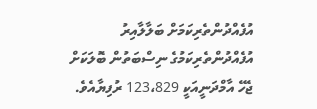އުފެއްދުންތެރިކަމަށް ބަލާލާއިރު އުފެއްދުންތެރިކަމުގެ ނިސްބަތުން ބޮލަކަށް ޖެހޭ އާމްދަނީއަކީ 123،829 ރުފިޔާއެވެ.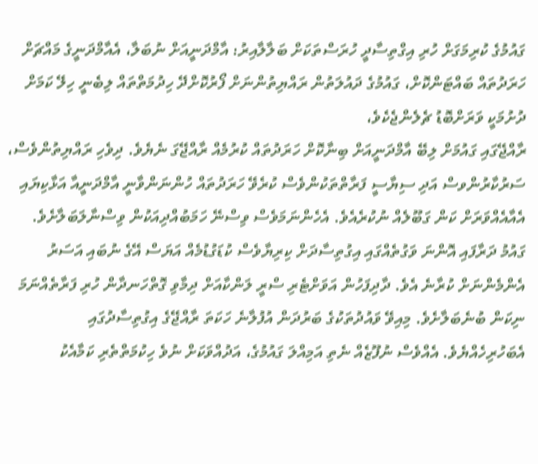ގައުމުގެ ކުރިމަގަށް ހުރި އިގްތިސާދީ ހުރަސްތަކަށް ބަލާލާއިރު: އާމްދަނީއަށް ނުބަލާ، އެއާމްދަނީގެ މައްޗަށް ހަރަދުތައް ބައްޓަންކޮށް، ގައުމުގެ ދައުލަތުން ރައްޔިތުންނަށް ފޯރުކޮށްދޭ ހިދުމަތްތައް ލިބެނީ ހިލޭ ކަމަށް ދުށުމަކީ ވަރަށްބޮޑު ޗެލެންޖެކެވެ،
ރާއްޖޭގައި ގައުމަށް ލިބޭ އާމްދަނީއަށް ބިނާކޮށް ހަރަދުތައް ކުރުމެއް ރާއްޖޭގަ ނެޔެވެ. ދިވެހި ރައްޔިތުންވެސް، ސަރުކާރުންވސް އަދި ސިޔާސީ ފަރާތްތަކުންވެސް ކުރެވޭ ހަރަދުތައް ހުންނަންވާނީ އާމްދަނީއާ އަޅާކިޔައި އެއާއެއްވަރަށް ކަން ގަބޫލެއް ނުކުރެއެވެ. އެހެންނަމަވެސް ވިސްނޭ ހަމަބުއްދިއަކުން ވިސްނާލަބަލާށެވެ.
ގައުމު ދަރާފައި އޮންނަ ވަގުތެއްގައި އިގުތިސާދަށް ކިރިޔާވެސް ކުޑަގުޑުމެއް އަޔަސް އޭގެ ނުބައި އަސަރު އެންމެންނަށް ކުރާނެ އެވެ. ދާދިފަހުން އަވަށްޓެރި ސްރީ ލަންކާއަށް ދިމާވި ގޮތްހަނދާން ހުރި ފަރާތެއްނަމަ ނިކަން ބުނެބަލާށެވެ. މިއިވޭ ވައުދުތަކުގެ ބަރުދަން އުފުލާނެ ހަކަތަ ރާއްޖޭގެ އިގުތިސާދުގައި އެބަހުރިހެއްޔެވެ. އެއްވެސް ނުފޫޒެއް ނެތި އަމިއްލަ ގައުމުގެ، އަދުއްވަކަށް ނުވެ ހިކުމަތްތެރި ކަމާއެކު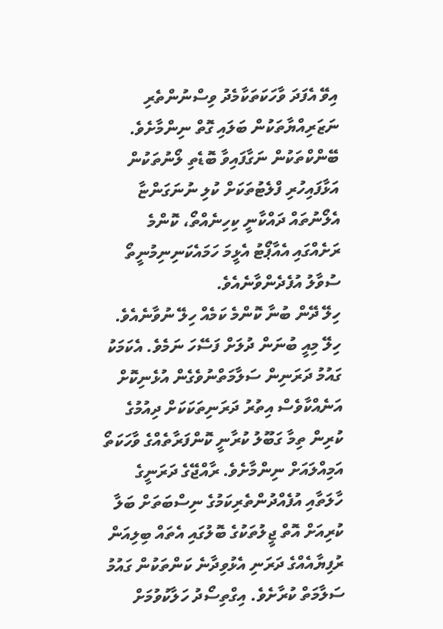އިވޭ އެފަދަ ވާހަކަތަކާމެދު ވިސްނުންތެރި ނަޒަރިއްޔާތަކުން ބަލައި ގޮތް ނިންމާށެވެ. ބޭންކްތަކުން ނަގާފައިވާ ބޮޑެތި ލޯނުތަކުން އަޅާފައިހުރި ފްލެޓުތަކަށް ކުލި ނުނަގަންޏާ އެލޯނުތައް ދައްކާނީ ކިހިނެއްތޯ، ކޮންމެ ރަށެއްގައި އެއާޕޯޓު އެޅީމަ ހަމައެކަނިނިމުނީތޯ ސުވާލު އުފެދެންވާނެއެވެ.
ހިލޭ ދޭން ބުނާ ކޮންމެ ކަމެއް ހިލޭ ނުވާނެއެވެ. ހިލޭ މިއީ ބުނަން ދުލަށް ފަސޭހަ ނަމެވެ. އެކަމަކު ގައުމު ދަރަނިން ސަލާމަތްނުވެގެން އުޅެނިކޮށް އަނެއްކާވެސް އިތުރު ދަރަނިތަކަކަށް ދިއުމުގެ ކުރިން ތިމާ ގަބޫލު ކުރާނީ ކޮންފަރާތެއްގެ ވާހަކަތޯ އަމިއްލައަށް ނިންމާށެވެ. ރާއްޖޭގެ ދަރަނީގެ ހާލަތާއި އުފެއްދުންތެރިކަމުގެ ނިސްބަތަށް ބަލާ ކުރިއަށް އޮތް ޖީލުތަކުގެ ބޮލުގައި އެތައް ބިލިއަން ރުފިޔާއެއްގެ ދަރަނި އެޅުވިދާނެ ކަންތަކުން ގައުމު ސަލާމަތް ކުރާށެވެ. އިގްތިސޯދު ހަލާކުވުމަށް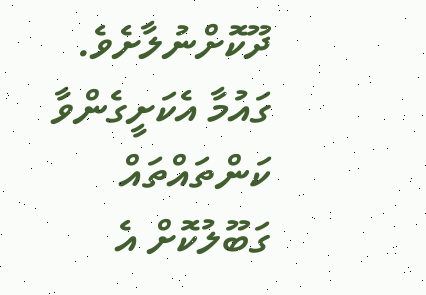ދޫކޮށްނުލާށެވެ. ގައުމާ އެކަށީގެންވާ ކަންތައްތައް ގަބޫލުކޮށް އެ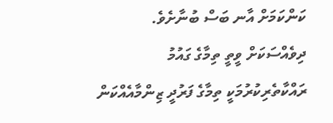ކަންކަމަށް އާނ ބަސް ބުނާށެވެ. ދިވެއްސަކަށް ވީތީ ތިމާގެ ގައުމު ރައްކާތެރިކުރުމަކީ ތިމާގެ ފަރުދީ ޒިންމާއެއްކަން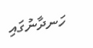ހަނދާނުގައި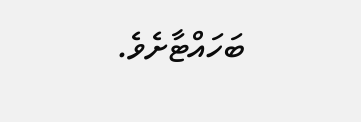ބަހައްޓާށެވެ.